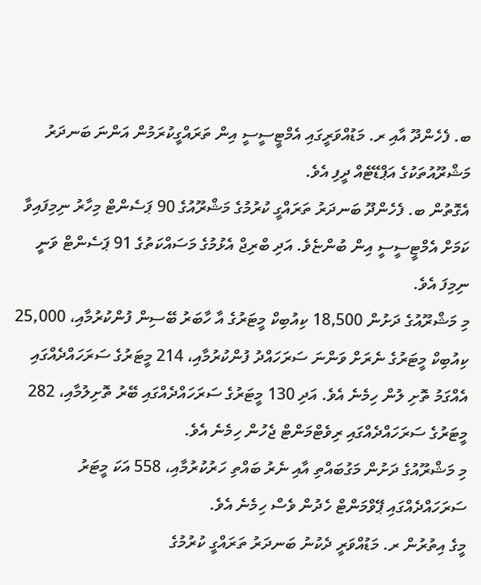ބ. ފެހެންދޫ އާއި ރ. މަޑުއްވަރީގައި އެމްޓީސީސީ އިން ތަރައްގީކުރަމުން އަންނަ ބަނދަރު މަޝްރޫއުތަކުގެ އަޕްޑޭޓެއް ދީފި އެވެ.
އެގޮތުން ބ. ފެހެންދޫ ބަނދަރު ތަރައްގީ ކުރުމުގެ މަޝްރޫއުގެ 90 ޕަސެންޓް މިހާރު ނިމިފައިވާ ކަމަށް އެމްޓީސީސީ އިން ބުންޏެވެ. އަދި ބްރިޖް އެޅުމުގެ މަސައްކަތުގެ 91 ޕަސެންޓް ވަނީ ނިމިފަ އެވެ.
މި މަޝްރޫއުގެ ދަށުން 18,500 ކިއުބިކް މީޓަރުގެ އާ ހާބަރު ބޭސިން ފުންކުރުމާއި، 25,000 ކިއުބިކް މީޓަރުގެ ނެރަށް ވަންނަ ސަރަހައްދު ފުންކުރުމާއި، 214 މީޓަރުގެ ސަރަހައްދެއްގައި އެއްގަމު ތޮށި ލުން ހިމެނެ އެވެ. އަދި 130 މީޓަރުގެ ސަރަހައްދެއްގައި ބޭރު ތޮށިލުމާއި، 282 މީޓަރުގެ ސަރަހައްދެއްގައި ރިވެޓްމަންޓް ޖެހުން ހިމެނެ އެވެ.
މި މަޝްރޫއުގެ ދަށުން މަގުބައްތި އާއި ނެރު ބައްތި ހަރުކުރުމާއި، 558 އަކަ މީޓަރު ސަރަހައްދެއްގައި ޕޭވްމަންޓް ހެދުން ވެސް ހިމެނެ އެވެ.
މީގެ އިތުރުން ރ. މަޑުއްވަރީ ދެކުނު ބަނދަރު ތަރައްގީ ކުރުމުގެ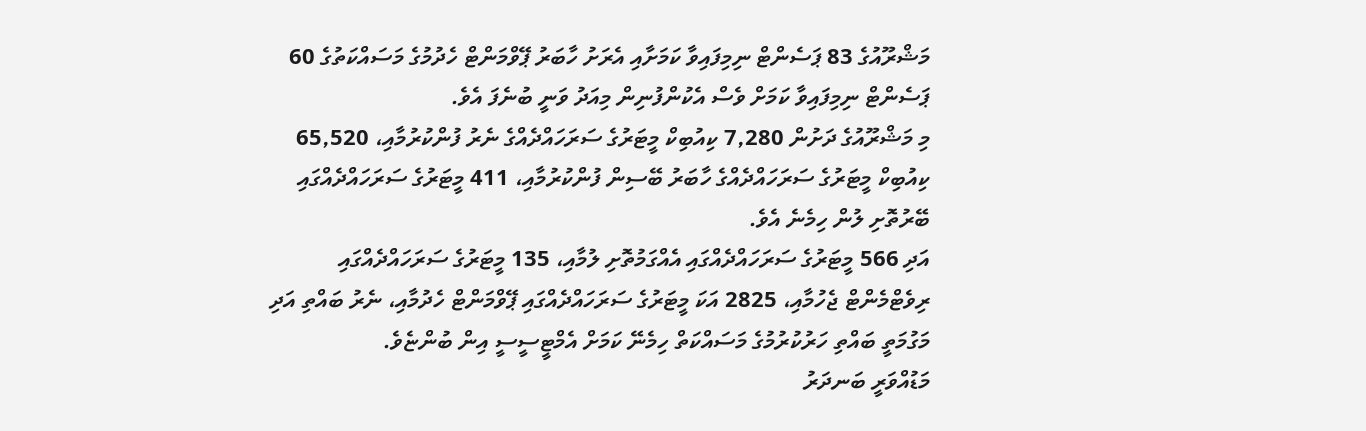މަޝްރޫއުގެ 83 ޕަސެންޓް ނިމިފައިވާ ކަމަށާއި އެރަށު ހާބަރު ޕޭވްމަންޓް ހެދުމުގެ މަސައްކަތުގެ 60 ޕަސެންޓް ނިމިފައިވާ ކަމަށް ވެސް އެކުންފުނިން މިއަދު ވަނީ ބުނެފަ އެވެ.
މި މަޝްރޫއުގެ ދަށުން 7,280 ކިއުބިކް މީޓަރުގެ ސަރަހައްދެއްގެ ނެރު ފުންކުރުމާއި، 65,520 ކިއުބިކް މީޓަރުގެ ސަރަހައްދެއްގެ ހާބަރު ބޭސިން ފުންކުރުމާއި، 411 މީޓަރުގެ ސަރަހައްދެއްގައި ބޭރުތޮށި ލުން ހިމެނެ އެވެ.
އަދި 566 މީޓަރުގެ ސަރަހައްދެއްގައި އެއްގަމުތޮށި ލުމާއި، 135 މީޓަރުގެ ސަރަހައްދެއްގައި ރިވެޓްމެންޓް ޖެހުމާއި، 2825 އަކަ މީޓަރުގެ ސަރަހައްދެއްގައި ޕޭވްމަންޓް ހެދުމާއި، ނެރު ބައްތި އަދި މަގުމަތީ ބައްތި ހަރުކުރުމުގެ މަސައްކަތް ހިމެނޭ ކަމަށް އެމްޓީސީސީ އިން ބުންޏެވެ.
މަޑުއްވަރީ ބަނދަރު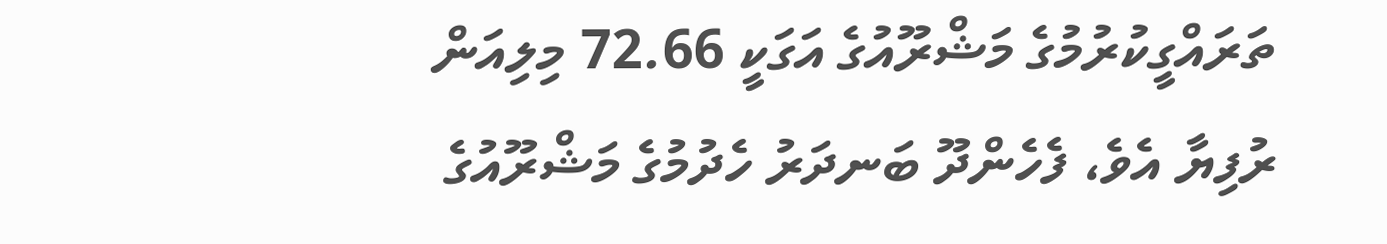ތަރައްގީކުރުމުގެ މަޝްރޫއުގެ އަގަކީ 72.66 މިލިއަން ރުފިޔާ އެވެ، ފެހެންދޫ ބަނދަރު ހެދުމުގެ މަޝްރޫއުގެ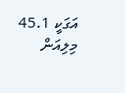އަގަކީ 45.1 މިލިއަން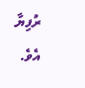ރުފިޔާ އެވެ.